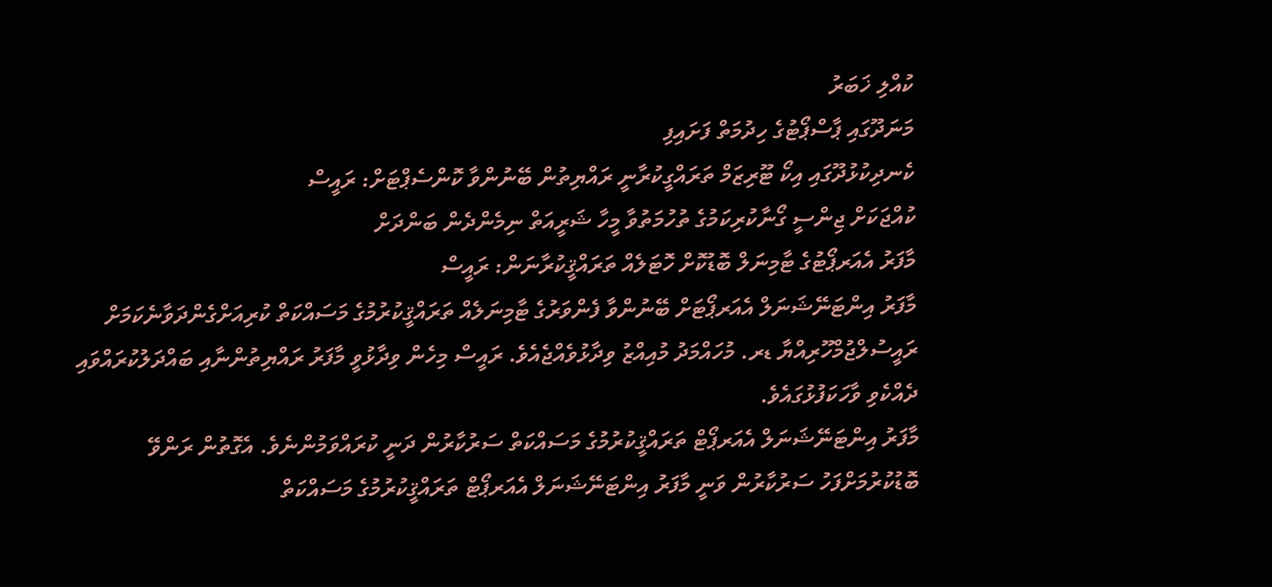ކުއްލި ޚަބަރު
މަނަދޫގައި ޕާސްޕޯޓުގެ ހިދުމަތް ފަށައިފި
ކެނދިކުޅުދޫގައި އިކޯ ޓޫރިޒަމް ތަރައްގީކުރާނީ ރައްޔިތުން ބޭނުންވާ ކޮންސެޕްޓަށް: ރައީސް
ކުއްޖަކަށް ޖިންސީ ގޯނާކުރިކަމުގެ ތުހުމަތުވާ މީހާ ޝަރީއަތް ނިމެންދެން ބަންދަށް
މާފަރު އެއަރޕޯޓުގެ ޓާމިނަލް ބޮޑުކޮށް ހޮޓަލެއް ތަރައްޤީކުރާނަން: ރައީސް
މާފަރު އިންޓަނޭޝަނަލް އެއަރޕޯޓަށް ބޭނުންވާ ފެންވަރުގެ ޓާމިނަލެއް ތަރައްޤީކުރުމުގެ މަސައްކަތް ކުރިއަށްގެންދަވާނެކަމަށް ރައީސުލްޖުމްހޫރިއްޔާ ޑރ. މުހައްމަދު މުއިއްޒު ވިދާޅުވެއްޖެއެވެ. ރައީސް މިހެން ވިދާޅުވީ މާފަރު ރައްޔިތުންނާއި ބައްދަލުކުރައްވައި ދެއްކެވި ވާހަކަފުޅުގައެވެ.
މާފަރު އިންޓަނޭޝަނަލް އެއަރޕޯޓް ތަރައްޤީކުރުމުގެ މަސައްކަތް ސަރުކާރުން ދަނީ ކުރައްވަމުންނެވެ. އެގޮތުން ރަންވޭ ބޮޑުކުރުމަށްފަހު ސަރުކާރުން ވަނީ މާފަރު އިންޓަނޭޝަނަލް އެއަރޕޯޓް ތަރައްޤީކުރުމުގެ މަސައްކަތް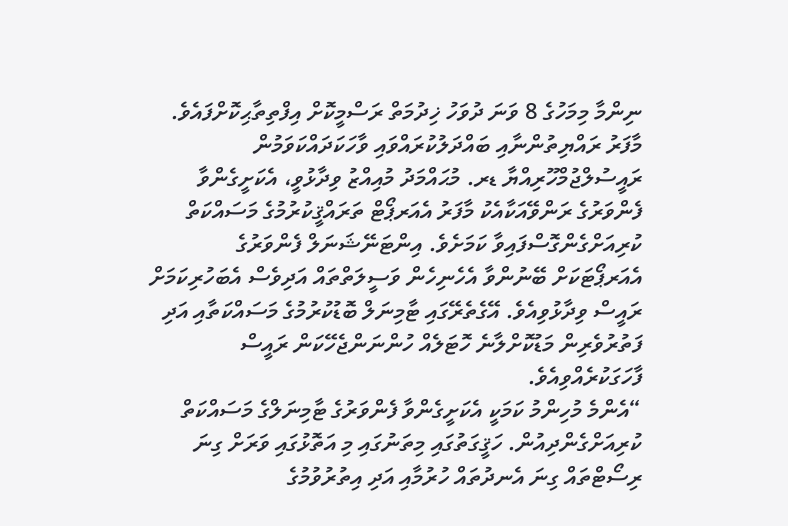ނިންމާ މިމަހުގެ 8 ވަނަ ދުވަހު ޚިދުމަތް ރަސްމީކޮށް އިފްތިތާޙިކޮށްފައެވެ.
މާފަރު ރައްޔިތުންނާއި ބައްދަލުކުރައްވައި ވާހަކަދައްކަވަމުން ރައީސުލްޖުމްހޫރިއްޔާ ޑރ. މުޙައްމަދު މުއިއްޒު ވިދާޅުވީ، އެކަށީގެންވާ ފެންވަރުގެ ރަންވޭއަކާއެކު މާފަރު އެއަރޕޯޓް ތަރައްޤީކުރުމުގެ މަސައްކަތް ކުރިއަށްގެންގޮސްފައިވާ ކަމަށެވެ. އިންޓަނޭޝަނަލް ފެންވަރުގެ އެއަރޕޯޓަކަށް ބޭނުންވާ އެހެނިހެން ވަސީލަތްތައް އަދިވެސް އެބަހުރިކަމަށް ރައީސް ވިދާޅުވިއެވެ. އޭގެތެރޭގައި ޓާމިނަލް ބޮޑުކުރުމުގެ މަސައްކަތާއި އަދި ފަތުރުވެރިން މަޑުކޮށްލާނެ ހޮޓަލެއް ހުންނަންޖެހޭކަން ރައީސް ފާހަގަކުރެއްވިއެވެ.
“އެންމެ މުހިންމު ކަމަކީ އެކަށީގެންވާ ފެންވަރުގެ ޓާމިނަލްގެ މަސައްކަތް ކުރިއަށްގެންދިއުން. ހަޤީގަތުގައި މިތަނުގައި މި އަތޮޅުގައި ވަރަށް ގިނަ ރިސޯޓްތައް ގިނަ އެނދުތައް ހުރުމާއި އަދި އިތުރުވުމުގެ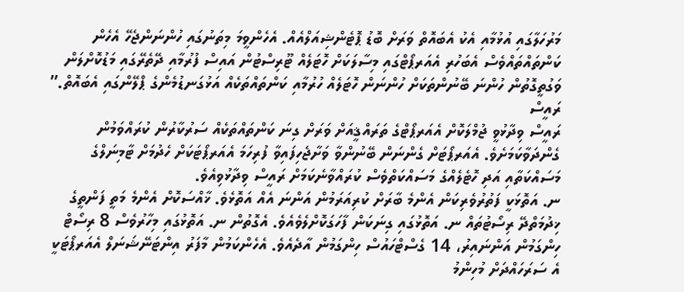މަރުހަލާގައި އުޅުމާއި އެކު އެބައޮތް ވަރަށް ބޮޑު ޕޮޓެންޝިއަލްއެއް. އެހެންވީމަ މިތަނުގައި ހުންނަންޖެހޭ އެހެން ކަންތައްތައްވެސް އެބަހުރި އެއަރޕޯޓްގައި މިސާލަކަށް ހޮޓަލެއް ޓޫރިސްޓުން އައިސް ފުރުމާއި ދޭތެރޭގައި މަޑުކޮށްލަން ވަގުތީގޮތުން ހުންނަ ބޭނުންތަކަށް ހުންނަން ހޮޓަލެއް ހުރުމާއި ކަންތައްތަކެއް އަޅުގަނޑުމެންގެ ޕްލޭންގައި އެބައޮތް.” ރައީސް
ރައީސް ވިދާޅުވީ ޖުމްލަކޮށް އެއަރޕޯޓްގެ ތަރައްޤީއަށް ވަރަށް ގިނަ ކަންތައްތަކެއް ސަރުކާރުން ކުރައްވަމުން ގެންދަވާކަމަށެވެ. އެއަރޕޯޓަށް ގެންނަން ބޭނުންވާ ވަށާޖެހިފައިވާ ފުރިހަމަ އެއަރޕޯޓަކަށް ހެދުމަށް ޓާމިނަލްގެ މަސައްކަތާއި އަދި ހޮޓެލެއްގެ މަސައްކަތްވެސް ކުރައްވާނެކަމަށް ރައީސް ވިދާޅުވިއެވެ.
ނ. އަތޮޅަކީ ފަތުރުވެރިކަން އެންމެ ބާރަށް ކުރިއަރަމުން އަންނަ އެއް އަތޮޅެވެ. ޚާއްސަކޮށް އެންމެ މަތީ ފަންތީގެ ޚިދުމަތްދޭ ރިސޯޓުތައް ނ. އަތޮޅުގައި ގިނަކަން ފާހަގަކޮށްލެވެއެވެ. އެގޮތުން ނ. އަތޮޅުގައި މިހާރުވެސް 8 ރިސޯޓް ހިންގަމުން އަންނައިރު، 14 ގެސްޓްހައުސް ހިންގަމުން އާދެއެވެ. އެހެންކަމުން މާފަރު އިންޓަނޭޝަނަލް އެއަރޕޯޓަކީ އެ ސަރަހައްދަށް މުހިންމު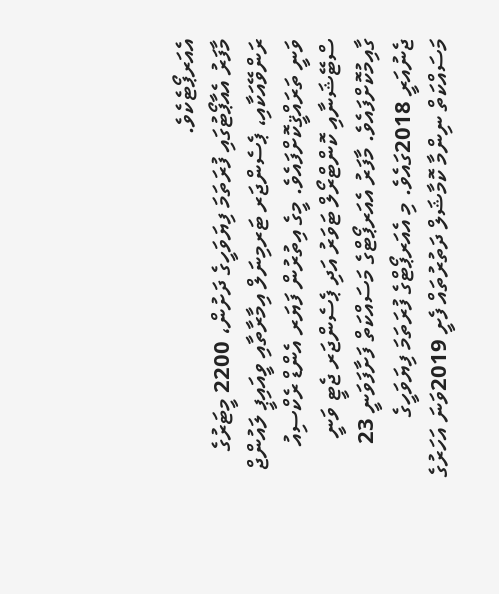އެއަރޕޯޓެކެވެ.
މާފަރު އެއާޕޯޓުގައި ފުރަތަމަ ފިޔަވަހީގެ ދަށުން، 2200 މީޓަރުގެ ރަންވޭއަކާއި، ޕެސެންޖަރ ޓަރމިނަލް އިމާރާތާއި ވީއައިޕީ ލައުންޖް ވަނީ ތަރައްޤީކޮށްފައެވެ. މީގެ އިތުރުން ފަޔަރ އެންޑް ރެކްސިއު ސްޓޭޝަނާއި ކޮންޓްރޯލް ޓަވަރު އަދި ޕެސެންޖަރ ޖެޓީ ވަނީ ގާއިމުކޮށްފައެވެ. މާފަރު އެއަރޕޯޓްގެ މަސައްކަތް ފަށާފަވަނީ 23 ޖެނުއަރީ 2018ގައެވެ. މި އެއަރޕޯޓްގެ ފުރަތަމަ ފިޔަވަހީގެ މަސައްކަތް ނިންމާ ކޮމާޝަލް ދަތުރުތައް ފެށީ 2019ވަނަ އަހަރުގެ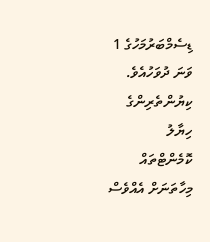ޑިސެމްބަރުމަހުގެ 1 ވަނަ ދުވަހުއެވެ.
ކިޔުންތެރިންގެ ހިޔާލު
ކޮމެންޓްތައް
މިހާތަނަށް އެއްވެސް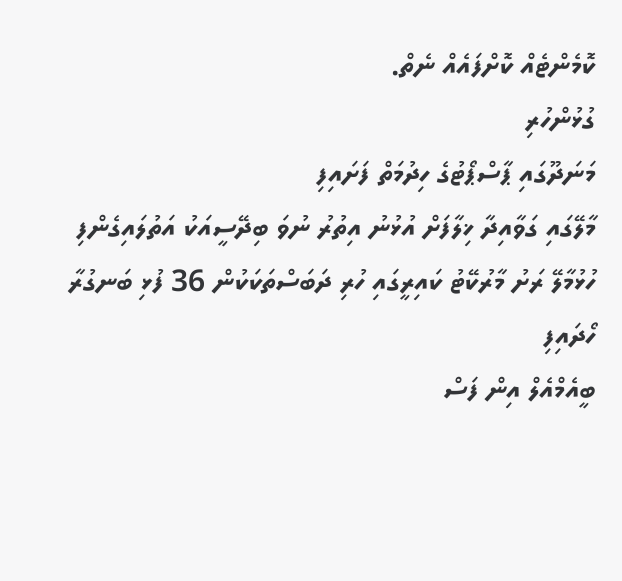ކޮމެންޓެއް ކޮށްފައެއް ނެތް.
ގުޅުންހުރި
މަނަދޫގައި ޕާސްޕޯޓުގެ ހިދުމަތް ފަށައިފި
މާލޭގައި ގަވާއިދާ ޚިލާފަށް އުޅުނު އިތުރު ނުވަ ބިދޭސީއަކު އަތުލައިގެންފި
ހުޅުމާލޭ ރަށު މާރުކޭޓު ކައިރީގައި ހުރި ދަބަސްތަކަކުން 36 ފުޅި ބަނގުރާ ހޯދައިފި
ބީއެމްއެލް އިން ފަސް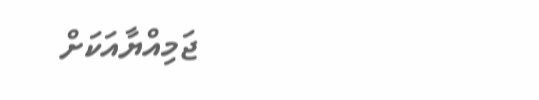ޖަމިއްޔާއަކަށް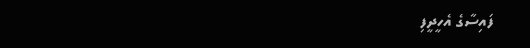ފައިސާގެ އެހީދީފި